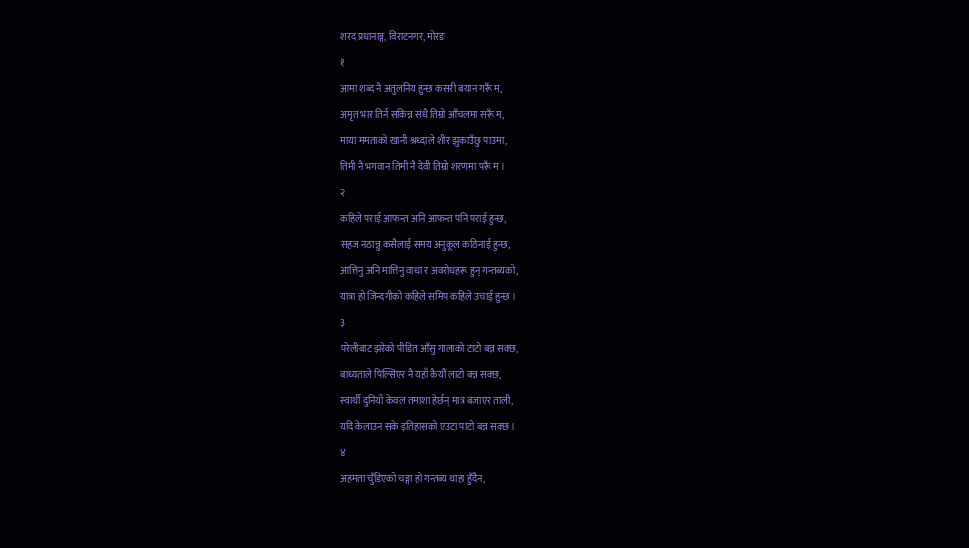शरद प्रधानाङ्ग, विराटनगर, मोरङ
१
आमा शब्द नै अतुलनिय हुन्छ कसरी बयान गरूँ म,
अमृत भार तिर्न सकिन्न संधै तिम्रो आँचलमा सरूँ म,
माया ममताको खानी श्रध्दाले शीर झुकाउँछु पाउमा,
तिमी नै भगवान तिमी नै देवी तिम्रो शरणमा परूँ म ।
२
कहिले पराई आफन्त अनि आफन्त पनि पराई हुन्छ,
सहज नठान्नु कसैलाई समय अनुकूल कठिनाई हुन्छ,
आत्तिनु अनि मात्तिनु वाधा र अवरोधहरू हुन् गन्तब्यको,
यात्रा हो जिन्दगीको कहिले समिप कहिले उचाई हुन्छ ।
३
परेलीबाट झरेको पीडित आँसु गालाको टाटो बन्न सक्छ,
बाध्यताले पिल्सिएर नै यहाँ कैयौं लाटो बन्न सक्छ,
स्वार्थी दुनियाँ केवल तमाशा हेर्छन् मात्र बजाएर ताली,
यदि केलाउन सके इतिहासको एउटा पाटो बन्न सक्छ ।
४
अहमता चुँडिएको चङ्गा हो गन्तब्य थाहा हुँदैन,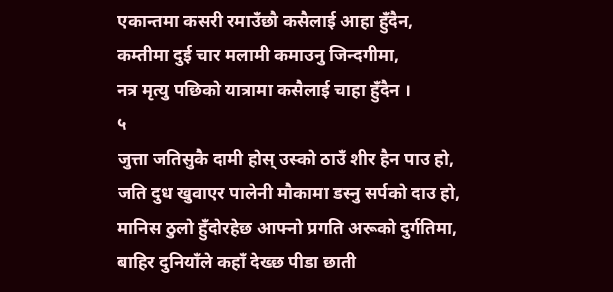एकान्तमा कसरी रमाउँछौ कसैलाई आहा हुँदैन,
कम्तीमा दुई चार मलामी कमाउनु जिन्दगीमा,
नत्र मृत्यु पछिको यात्रामा कसैलाई चाहा हुँदैन ।
५
जुत्ता जतिसुकै दामी होस् उस्को ठाउँ शीर हैन पाउ हो,
जति दुध खुवाएर पालेनी मौकामा डस्नु सर्पको दाउ हो,
मानिस ठुलो हुँदोरहेछ आफ्नो प्रगति अरूको दुर्गतिमा,
बाहिर दुनियाँले कहाँ देख्छ पीडा छाती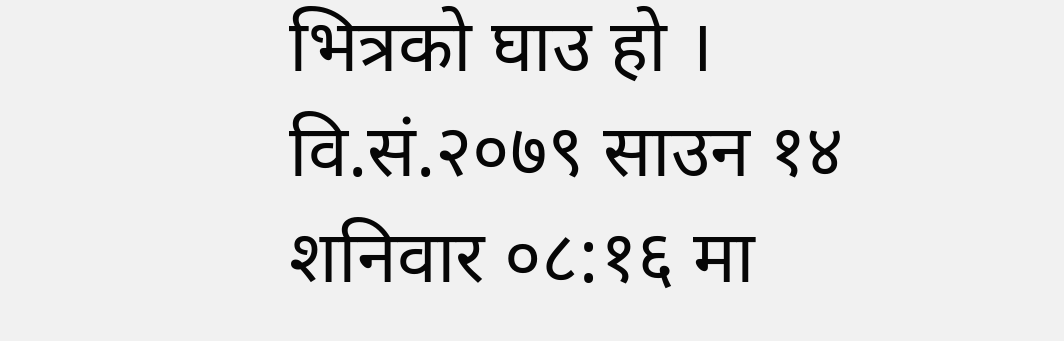भित्रको घाउ हो ।
वि.सं.२०७९ साउन १४ शनिवार ०८:१६ मा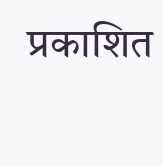प्रकाशित